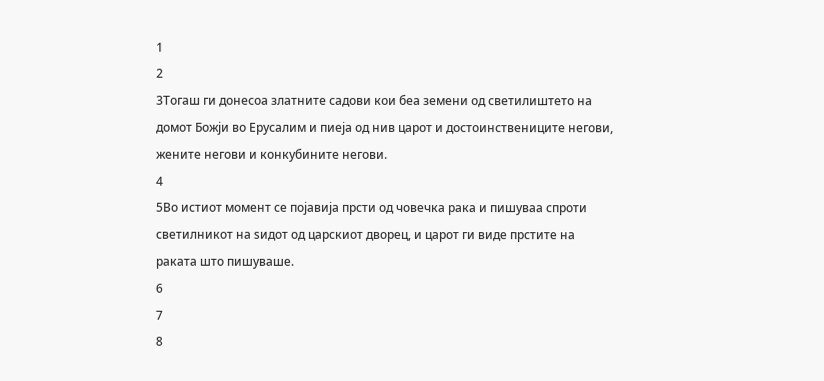1
2
3Тогаш ги донесоа златните садови кои беа земени од светилиштето на домот Божји во Ерусалим и пиеја од нив царот и достоинствениците негови, жените негови и конкубините негови.
4
5Во истиот момент се појавија прсти од човечка рака и пишуваа спроти светилникот на ѕидот од царскиот дворец, и царот ги виде прстите на раката што пишуваше.
6
7
8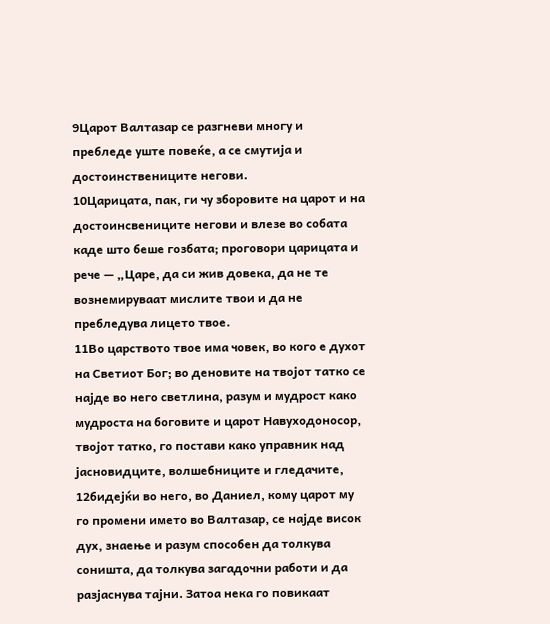9Царот Валтазар се разгневи многу и пребледе уште повеќе, а се смутија и достоинствениците негови.
10Царицата, пак, ги чу зборовите на царот и на достоинсвениците негови и влезе во собата каде што беше гозбата; проговори царицата и рече — „Царе, да си жив довека, да не те вознемируваат мислите твои и да не пребледува лицето твое.
11Во царството твое има човек, во кого е духот на Светиот Бог; во деновите на твојот татко се најде во него светлина, разум и мудрост како мудроста на боговите и царот Навуходоносор, твојот татко, го постави како управник над јасновидците, волшебниците и гледачите,
12бидејќи во него, во Даниел, кому царот му го промени името во Валтазар, се најде висок дух, знаење и разум способен да толкува соништа, да толкува загадочни работи и да разјаснува тајни. Затоа нека го повикаат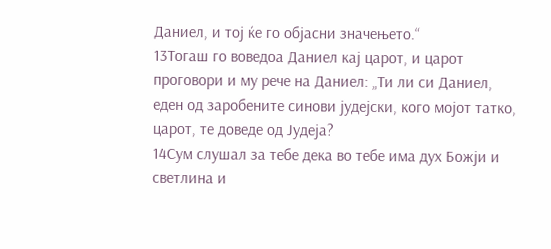Даниел, и тој ќе го објасни значењето.“
13Тогаш го воведоа Даниел кај царот, и царот проговори и му рече на Даниел: „Ти ли си Даниел, еден од заробените синови јудејски, кого мојот татко, царот, те доведе од Јудеја?
14Сум слушал за тебе дека во тебе има дух Божји и светлина и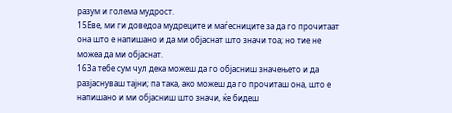разум и голема мудрост.
15Еве, ми ги доведоа мудреците и маѓесниците за да го прочитаат она што е напишано и да ми објаснат што значи тоа; но тие не можеа да ми објаснат.
16За тебе сум чул дека можеш да го објасниш значењето и да разјаснуваш тајни; па така, ако можеш да го прочиташ она, што е напишано и ми објасниш што значи, ќе бидеш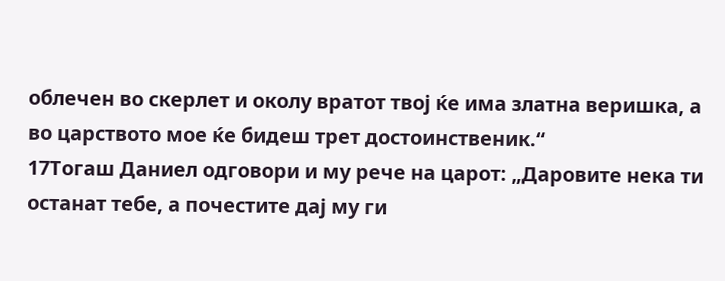облечен во скерлет и околу вратот твој ќе има златна веришка, а во царството мое ќе бидеш трет достоинственик.“
17Тогаш Даниел одговори и му рече на царот: „Даровите нека ти останат тебе, а почестите дај му ги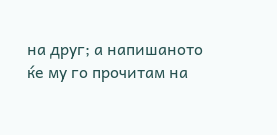на друг; а напишаното ќе му го прочитам на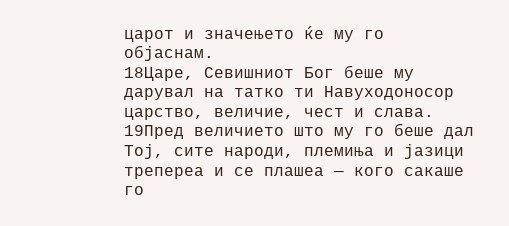царот и значењето ќе му го објаснам.
18Царе, Севишниот Бог беше му дарувал на татко ти Навуходоносор царство, величие, чест и слава.
19Пред величието што му го беше дал Тој, сите народи, племиња и јазици трепереа и се плашеа — кого сакаше го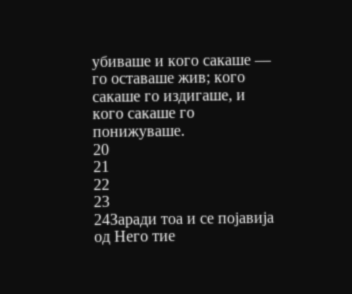убиваше и кого сакаше — го оставаше жив; кого сакаше го издигаше, и кого сакаше го понижуваше.
20
21
22
23
24Заради тоа и се појавија од Него тие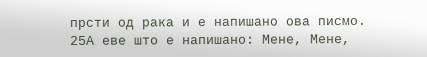прсти од рака и е напишано ова писмо.
25А еве што е напишано: Мене, Мене,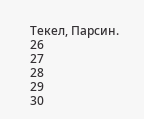Текел, Парсин.
26
27
28
29
30